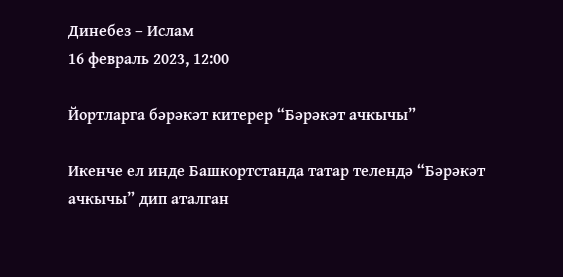Динебез – Ислам
16 февраль 2023, 12:00

Йортларга бәрәкәт китерер “Бәрәкәт ачкычы”

Икенче ел инде Башкортстанда татар телендә “Бәрәкәт ачкычы” дип аталган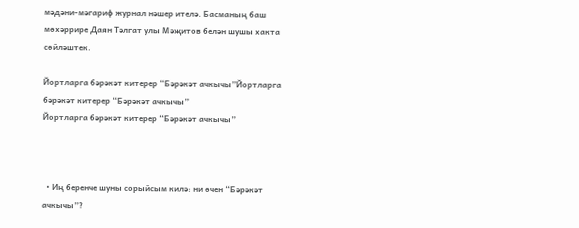мәдәни-мәгариф журнал нәшер ителә. Басманың баш мөхәррире Даян Тәлгат улы Мәҗитов белән шушы хакта сөйләштек.

Йортларга бәрәкәт китерер “Бәрәкәт ачкычы”Йортларга бәрәкәт китерер “Бәрәкәт ачкычы”
Йортларга бәрәкәт китерер “Бәрәкәт ачкычы”



  • Иң беренче шуны сорыйсым килә: ни өчен “Бәрәкәт ачкычы”?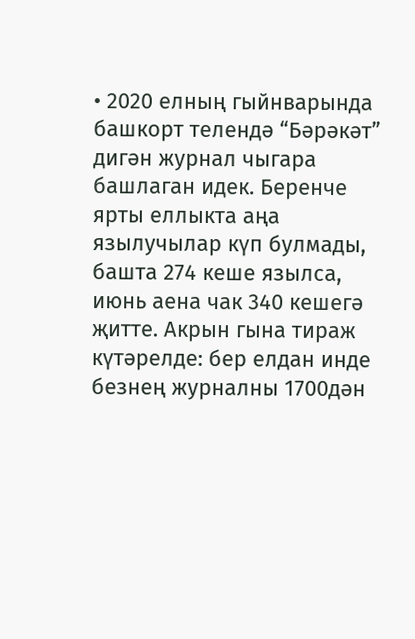• 2020 елның гыйнварында башкорт телендә “Бәрәкәт” дигән журнал чыгара башлаган идек. Беренче ярты еллыкта аңа язылучылар күп булмады, башта 274 кеше язылса, июнь аена чак 340 кешегә җитте. Акрын гына тираж күтәрелде: бер елдан инде безнең журналны 1700дән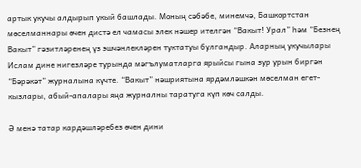артык укучы алдырып укый башлады. Моның сәбәбе, минемчә, Башкортстан мөселманнары өчен дистә ел чамасы элек нәшер ителгән “Вакыт! Урал” һәм “Безнең Вакыт” гәзитләренең үз эшчәнлекләрен туктатуы булгандыр. Аларның укучылары Ислам дине нигезләре турында мәгълуматларга ярыйсы гына зур урын биргән “Бәрәкәт” журналына күчте. “Вакыт” нәшриятына ярдәмләшкән мөселман егет-кызлары, абый-апалары яңа журналны таратуга күп көч салды.

Ә менә татар кардәшләребез өчен дини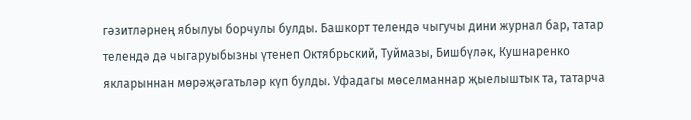гәзитләрнең ябылуы борчулы булды. Башкорт телендә чыгучы дини журнал бар, татар телендә дә чыгаруыбызны үтенеп Октябрьский, Туймазы, Бишбүләк, Кушнаренко якларыннан мөрәҗәгатьләр күп булды. Уфадагы мөселманнар җыелыштык та, татарча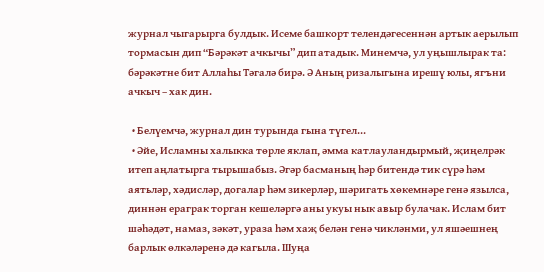журнал чыгарырга булдык. Исеме башкорт телендәгесеннән артык аерылып тормасын дип “Бәрәкәт ачкычы” дип атадык. Минемчә, ул уңышлырак та: бәрәкәтне бит Аллаһы Тәгалә бирә. Ә Аның ризалыгына ирешү юлы, ягъни ачкыч – хак дин.

  • Белүемчә, журнал дин турында гына түгел...
  • Әйе, Исламны халыкка төрле яклап, әмма катлауландырмый, җиңелрәк итеп аңлатырга тырышабыз. Әгәр басманың һәр битендә тик сүрә һәм аятьләр, хәдисләр, догалар һәм зикерләр, шәригать хөкемнәре генә язылса, диннән ераграк торган кешеләргә аны укуы нык авыр булачак. Ислам бит шәһәдәт, намаз, зәкәт, ураза һәм хаҗ белән генә чикләнми, ул яшәешнең барлык өлкәләренә дә кагыла. Шуңа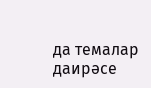да темалар даирәсе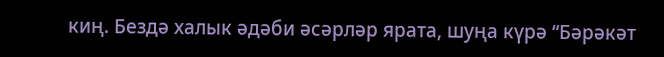киң. Бездә халык әдәби әсәрләр ярата, шуңа күрә “Бәрәкәт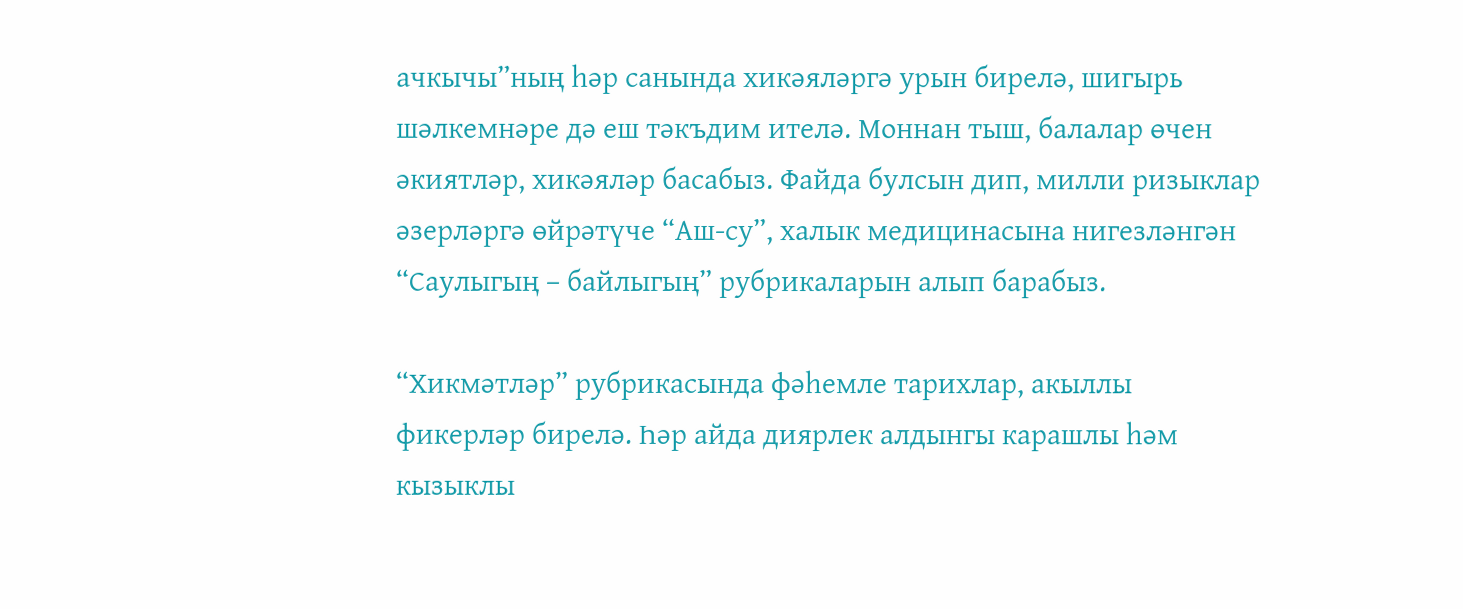ачкычы”ның һәр санында хикәяләргә урын бирелә, шигырь шәлкемнәре дә еш тәкъдим ителә. Моннан тыш, балалар өчен әкиятләр, хикәяләр басабыз. Файда булсын дип, милли ризыклар әзерләргә өйрәтүче “Аш-су”, халык медицинасына нигезләнгән “Саулыгың – байлыгың” рубрикаларын алып барабыз.

“Хикмәтләр” рубрикасында фәһемле тарихлар, акыллы фикерләр бирелә. Һәр айда диярлек алдынгы карашлы һәм кызыклы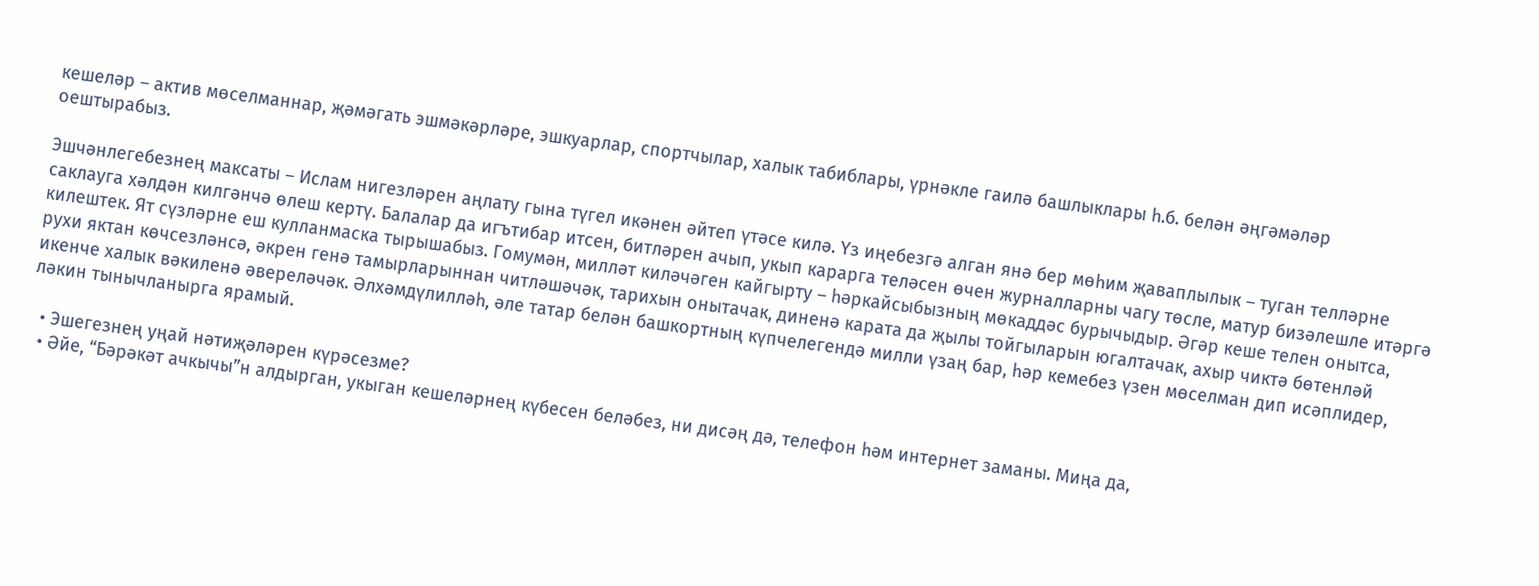кешеләр – актив мөселманнар, җәмәгать эшмәкәрләре, эшкуарлар, спортчылар, халык табиблары, үрнәкле гаилә башлыклары һ.б. белән әңгәмәләр оештырабыз.

Эшчәнлегебезнең максаты – Ислам нигезләрен аңлату гына түгел икәнен әйтеп үтәсе килә. Үз иңебезгә алган янә бер мөһим җаваплылык – туган телләрне саклауга хәлдән килгәнчә өлеш кертү. Балалар да игътибар итсен, битләрен ачып, укып карарга теләсен өчен журналларны чагу төсле, матур бизәлешле итәргә килештек. Ят сүзләрне еш кулланмаска тырышабыз. Гомумән, милләт киләчәген кайгырту – һәркайсыбызның мөкаддәс бурычыдыр. Әгәр кеше телен онытса, рухи яктан көчсезләнсә, әкрен генә тамырларыннан читләшәчәк, тарихын онытачак, диненә карата да җылы тойгыларын югалтачак, ахыр чиктә бөтенләй икенче халык вәкиленә әвереләчәк. Әлхәмдүлилләһ, әле татар белән башкортның күпчелегендә милли үзаң бар, һәр кемебез үзен мөселман дип исәплидер, ләкин тынычланырга ярамый.

  • Эшегезнең уңай нәтиҗәләрен күрәсезме?
  • Әйе, “Бәрәкәт ачкычы”н алдырган, укыган кешеләрнең күбесен беләбез, ни дисәң дә, телефон һәм интернет заманы. Миңа да,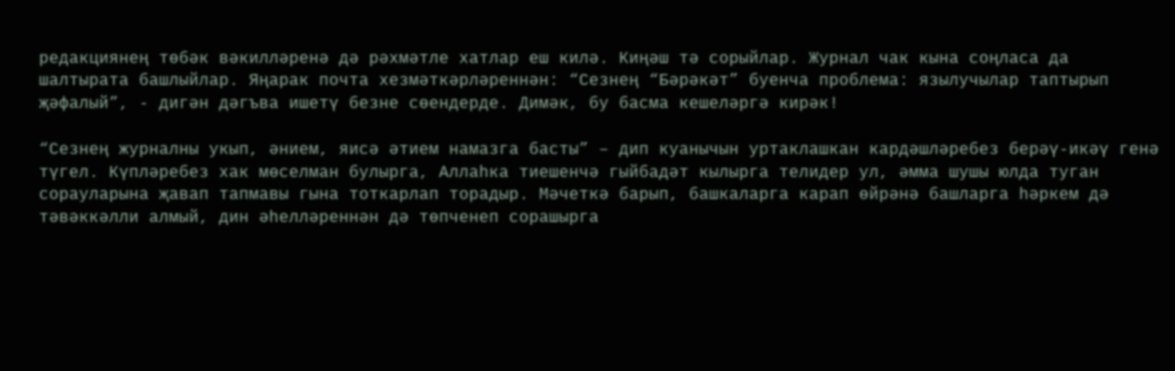редакциянең төбәк вәкилләренә дә рәхмәтле хатлар еш килә. Киңәш тә сорыйлар. Журнал чак кына соңласа да шалтырата башлыйлар. Яңарак почта хезмәткәрләреннән: “Сезнең “Бәрәкәт” буенча проблема: язылучылар таптырып җәфалый”, - дигән дәгъва ишетү безне сөендерде. Димәк, бу басма кешеләргә кирәк!

“Сезнең журналны укып, әнием, яисә әтием намазга басты” – дип куанычын уртаклашкан кардәшләребез берәү-икәү генә түгел. Күпләребез хак мөселман булырга, Аллаһка тиешенчә гыйбадәт кылырга телидер ул, әмма шушы юлда туган сорауларына җавап тапмавы гына тоткарлап торадыр. Мәчеткә барып, башкаларга карап өйрәнә башларга һәркем дә тәвәккәлли алмый, дин әһелләреннән дә төпченеп сорашырга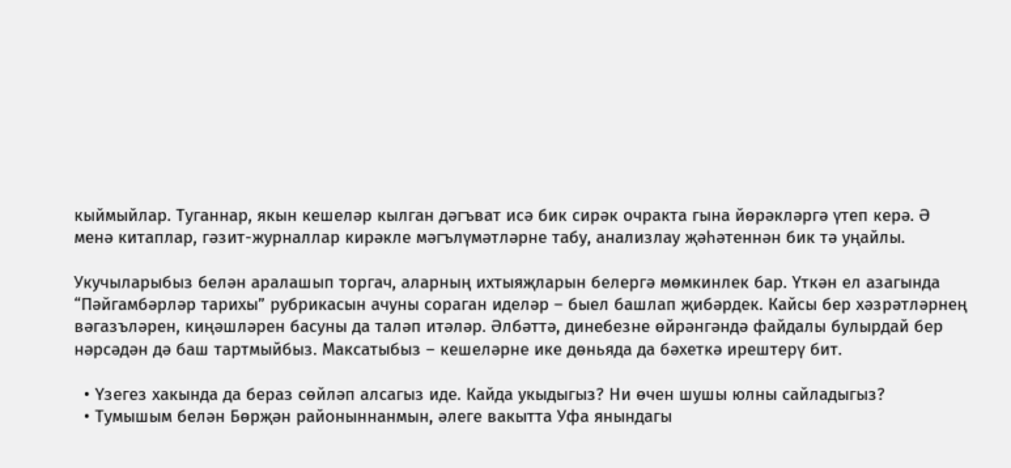кыймыйлар. Туганнар, якын кешеләр кылган дәгъват исә бик сирәк очракта гына йөрәкләргә үтеп керә. Ә менә китаплар, гәзит-журналлар кирәкле мәгълүмәтләрне табу, анализлау җәһәтеннән бик тә уңайлы.

Укучыларыбыз белән аралашып торгач, аларның ихтыяҗларын белергә мөмкинлек бар. Үткән ел азагында “Пәйгамбәрләр тарихы” рубрикасын ачуны сораган иделәр – быел башлап җибәрдек. Кайсы бер хәзрәтләрнең вәгазъләрен, киңәшләрен басуны да таләп итәләр. Әлбәттә, динебезне өйрәнгәндә файдалы булырдай бер нәрсәдән дә баш тартмыйбыз. Максатыбыз – кешеләрне ике дөньяда да бәхеткә ирештерү бит.

  • Үзегез хакында да бераз сөйләп алсагыз иде. Кайда укыдыгыз? Ни өчен шушы юлны сайладыгыз?
  • Тумышым белән Бөрҗән районыннанмын, әлеге вакытта Уфа янындагы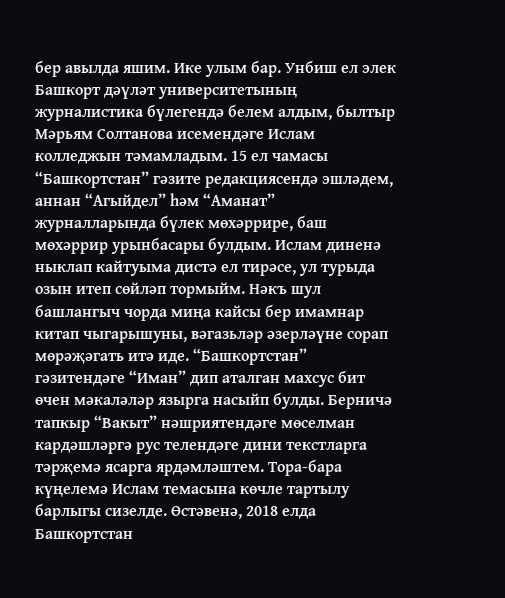бер авылда яшим. Ике улым бар. Унбиш ел элек Башкорт дәүләт университетының журналистика бүлегендә белем алдым, былтыр Мәрьям Солтанова исемендәге Ислам колледжын тәмамладым. 15 ел чамасы “Башкортстан” гәзите редакциясендә эшләдем, аннан “Агыйдел” һәм “Аманат” журналларында бүлек мөхәррире, баш мөхәррир урынбасары булдым. Ислам диненә ныклап кайтуыма дистә ел тирәсе, ул турыда озын итеп сөйләп тормыйм. Нәкъ шул башлангыч чорда миңа кайсы бер имамнар китап чыгарышуны, вәгазьләр әзерләүне сорап мөрәҗәгать итә иде. “Башкортстан” гәзитендәге “Иман” дип аталган махсус бит өчен мәкаләләр язырга насыйп булды. Берничә тапкыр “Вакыт” нәшриятендәге мөселман кардәшләргә рус телендәге дини текстларга тәрҗемә ясарга ярдәмләштем. Тора-бара күңелемә Ислам темасына көчле тартылу барлыгы сизелде. Өстәвенә, 2018 елда Башкортстан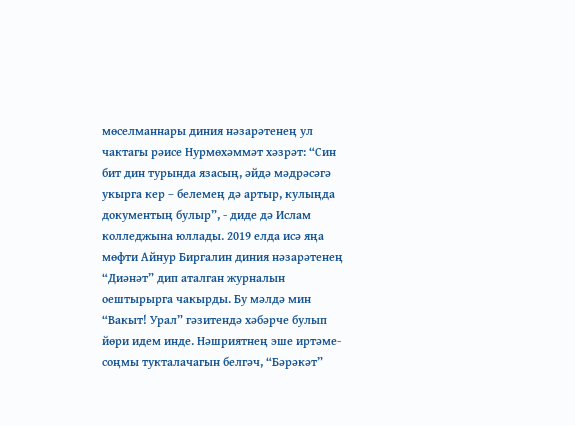мөселманнары диния нәзарәтенең ул чактагы рәисе Нурмөхәммәт хәзрәт: “Син бит дин турында язасың, әйдә мәдрәсәгә укырга кер – белемең дә артыр, кулыңда документың булыр”, - диде дә Ислам колледжына юллады. 2019 елда исә яңа мөфти Айнур Биргалин диния нәзарәтенең “Диәнәт” дип аталган журналын оештырырга чакырды. Бу мәлдә мин “Вакыт! Урал” гәзитендә хәбәрче булып йөри идем инде. Нәшриятнең эше иртәме-соңмы тукталачагын белгәч, “Бәрәкәт”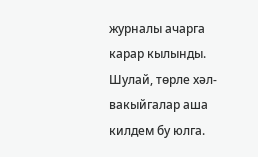журналы ачарга карар кылынды. Шулай, төрле хәл-вакыйгалар аша килдем бу юлга.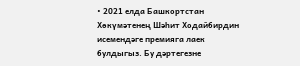• 2021 елда Башкортстан Хөкүмәтенең Шәһит Ходайбирдин исемендәге премияга лаек булдыгыз. Бу дәртегезне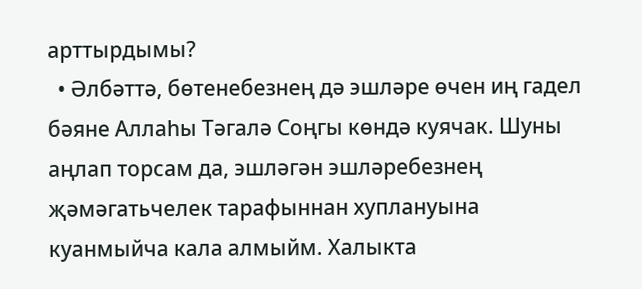арттырдымы?
  • Әлбәттә, бөтенебезнең дә эшләре өчен иң гадел бәяне Аллаһы Тәгалә Соңгы көндә куячак. Шуны аңлап торсам да, эшләгән эшләребезнең җәмәгатьчелек тарафыннан хуплануына куанмыйча кала алмыйм. Халыкта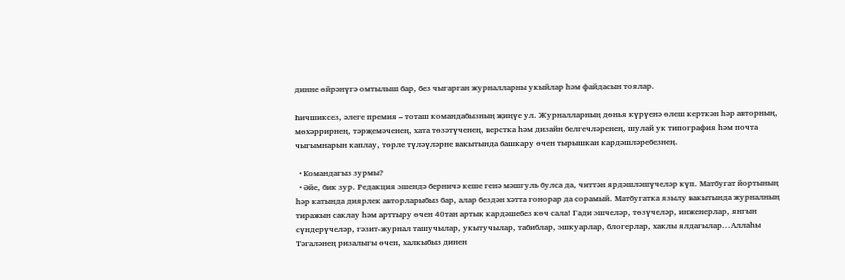динне өйрәнүгә омтылыш бар, без чыгарган журналларны укыйлар һәм файдасын тоялар.

Һичшиксез, әлеге премия – тоташ командабызның җиңүе ул. Журналларның дөнья күрүенә өлеш керткән һәр авторның, мөхәррирнең, тәрҗемәченең, хата төзәтүченең, верстка һәм дизайн белгечләренең, шулай ук типография һәм почта чыгымнарын каплау, төрле түләүләрне вакытында башкару өчен тырышкан кардәшләребезнең.

  • Командагыз зурмы?
  • Әйе, бик зур. Редакция эшендә берничә кеше генә мәшгуль булса да, читтән ярдәшләшүчеләр күп. Матбугат йортының һәр катында диярлек авторларыбыз бар, алар бездән хәтта гонорар да сорамый. Матбугатка язылу вакытында журналның тиражын саклау һәм арттыру өчен 40тан артык кардәшебез көч сала! Гади эшчеләр, төзүчеләр, инженерлар, янгын сүндерүчеләр, гәзит-журнал ташучылар, укытучылар, табиблар, эшкуарлар, блогерлар, хаклы ялдагылар...Аллаһы Тәгаләнең ризалыгы өчен, халкыбыз динен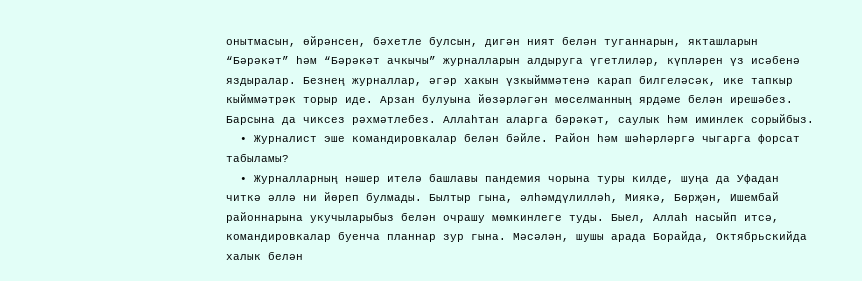онытмасын, өйрәнсен, бәхетле булсын, дигән ният белән туганнарын, якташларын “Бәрәкәт” һәм “Бәрәкәт ачкычы” журналларын алдыруга үгетлиләр, күпләрен үз исәбенә яздыралар. Безнең журналлар, әгәр хакын үзкыйммәтенә карап билгеләсәк, ике тапкыр кыйммәтрәк торыр иде. Арзан булуына йөзәрләгән мөселманның ярдәме белән ирешәбез. Барсына да чиксез рәхмәтлебез. Аллаһтан аларга бәрәкәт, саулык һәм иминлек сорыйбыз.
  • Журналист эше командировкалар белән бәйле. Район һәм шәһәрләргә чыгарга форсат табыламы?
  • Журналларның нәшер ителә башлавы пандемия чорына туры килде, шуңа да Уфадан читкә әллә ни йөреп булмады. Былтыр гына, әлһәмдүлилләһ, Миякә, Бөрҗән, Ишембай районнарына укучыларыбыз белән очрашу мөмкинлеге туды. Быел, Аллаһ насыйп итсә, командировкалар буенча планнар зур гына. Мәсәлән, шушы арада Борайда, Октябрьскийда халык белән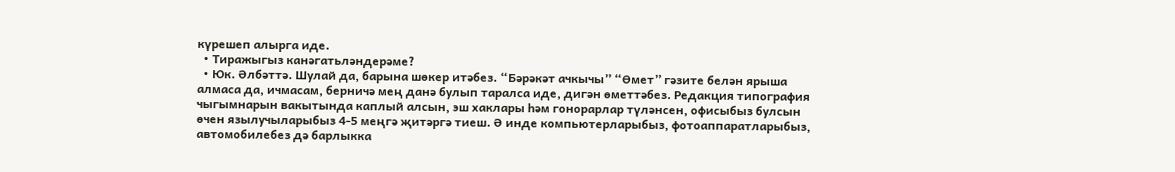күрешеп алырга иде.
  • Тиражыгыз канәгатьләндерәме?
  • Юк. Әлбәттә. Шулай да, барына шөкер итәбез. “Бәрәкәт ачкычы” “Өмет” гәзите белән ярыша алмаса да, ичмасам, берничә мең данә булып таралса иде, дигән өметтәбез. Редакция типография чыгымнарын вакытында каплый алсын, эш хаклары һәм гонорарлар түләнсен, офисыбыз булсын өчен язылучыларыбыз 4-5 меңгә җитәргә тиеш. Ә инде компьютерларыбыз, фотоаппаратларыбыз, автомобилебез дә барлыкка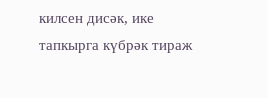килсен дисәк, ике тапкырга күбрәк тираж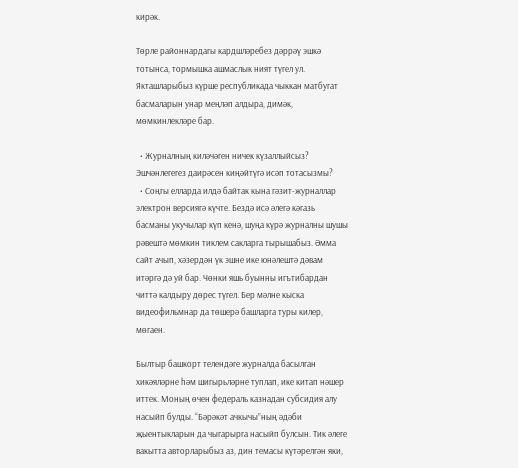кирәк.

Төрле районнардагы кардшләребез дәррәү эшкә тотынса, тормышка ашмаслык ният түгел ул. Якташларыбыз күрше республикада чыккан матбугат басмаларын унар меңләп алдыра, димәк, мөмкинлекләре бар.

  • Журналның киләчәген ничек күзаллыйсыз? Эшчәнлегегез даирәсен киңәйтүгә исәп тотасызмы?
  • Соңгы елларда илдә байтак кына гәзит-журналлар электрон версиягә күчте. Бездә исә әлегә кәгазь басманы укучылар күп кенә, шуңа күрә журналны шушы рәвештә мөмкин тиклем сакларга тырышабыз. Әмма сайт ачып, хәзердән үк эшне ике юнәлештә дәвам итәргә дә уй бар. Чөнки яшь буынны игътибардан читтә калдыру дөрес түгел. Бер мәлне кыска видеофильмнар да төшерә башларга туры килер, мөгаен.

Былтыр башкорт телендәге журналда басылган хикәяләрне һәм шигырьләрне туплап, ике китап нәшер иттек. Моның өчен федераль казнадан субсидия алу насыйп булды. “Бәрәкәт ачкычы”ның әдәби җыентыкларын да чыгарырга насыйп булсын. Тик әлеге вакытта авторларыбыз аз, дин темасы күтәрелгән яки,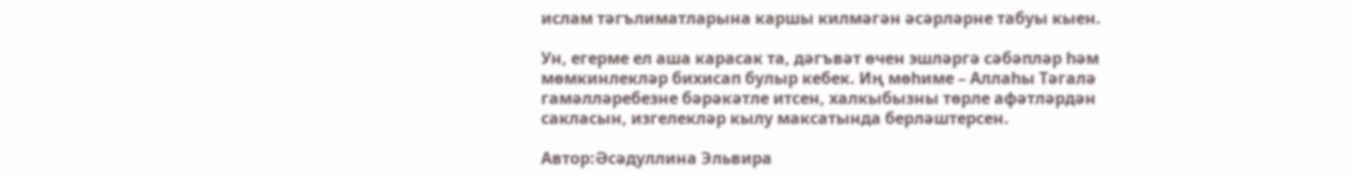ислам тәгълиматларына каршы килмәгән әсәрләрне табуы кыен.

Ун, егерме ел аша карасак та, дәгъвәт өчен эшләргә сәбәпләр һәм мөмкинлекләр бихисап булыр кебек. Иң мөһиме – Аллаһы Тәгалә гамәлләребезне бәрәкәтле итсен, халкыбызны төрле афәтләрдән сакласын, изгелекләр кылу максатында берләштерсен.

Автор:Әсәдуллина Эльвира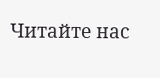Читайте нас